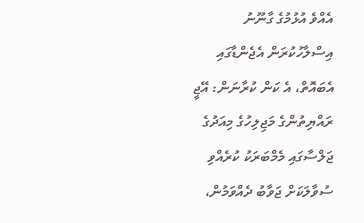އެއްވެ އުޅުމުގެ ގާނޫނު އިސްލާހުކުރަން އެޖެންޑާގައި އެބައޮތް، އެ ކަން ކުރާނަން: އޭޖީ
ރައްޔިތުންގެ މަޖިލިހުގެ މިއަދުގެ ޖަލްސާގައި މެމްބަރަކު ކުރެއްވި ސުވާލަކަށް ޖަވާބު ދެއްވަމުން،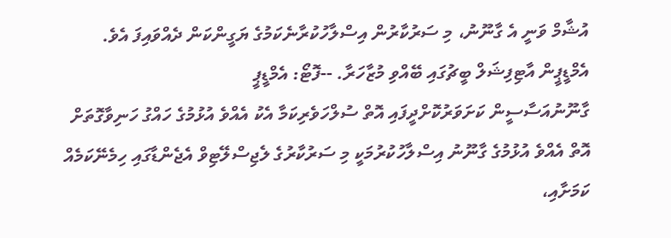އުޝާމް ވަނީ އެ ގާނޫނު، މި ސަރުކާރުން އިސްލާހުކުރާނެކަމުގެ ޔަގީންކަން ދެއްވައިފަ އެވެ.
އެމްޑީޕީން އާޓިފިޝަލް ބީޗުގައި ބޭއްވި މުޒާހަރާ. --ފޮޓޯ: އެމްޑީޕީ
ގާނޫނުއަސާސީން ކަށަވަރުކޮށްދީފައި އޮތް ސުލްހަވެރިކަމާ އެކު އެއްވެ އުޅުމުގެ ހައްގު ހަނިވާގޮތަށް އޮތް އެއްވެ އުޅުމުގެ ގާނޫނު އިސްލާހުކުރުމަކީ މި ސަރުކާރުގެ ލެޖިސްލޭޓިވް އެޖެންޑާގައި ހިމެނޭކަމެއް ކަމަށާއި،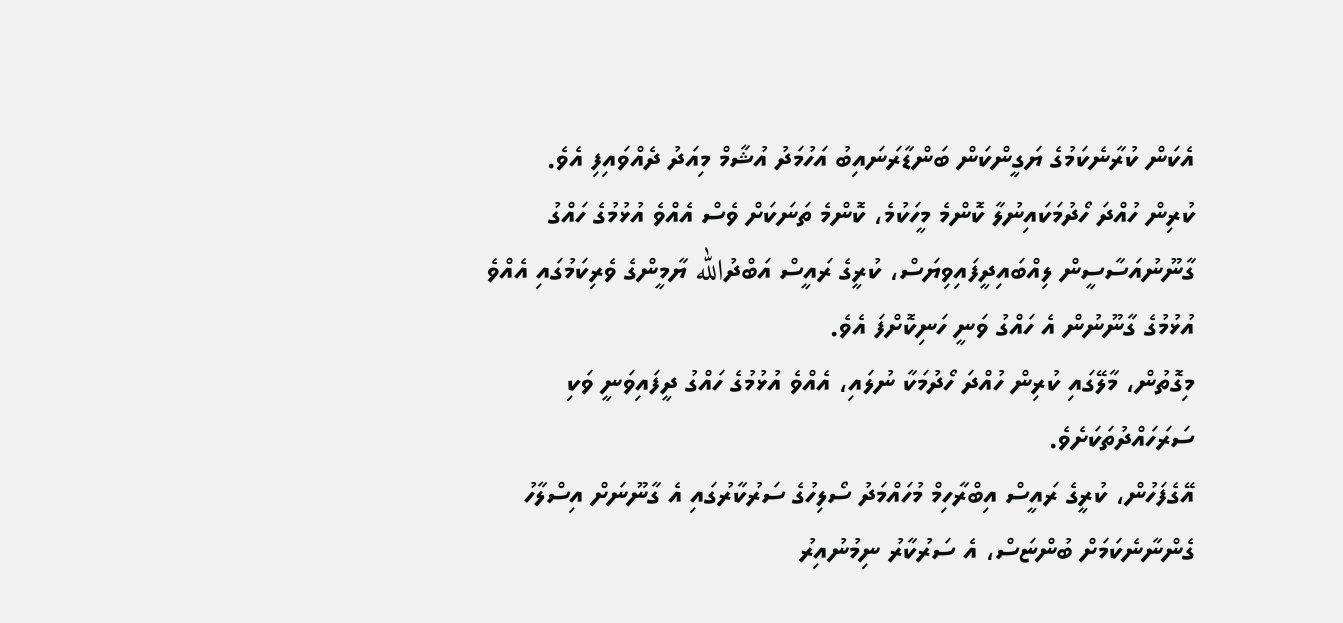އެކަން ކުރާނެކަމުގެ ޔަގީންކަން ބަންޑާރަނައިބު އަހުމަދު އުޝާމް މިއަދު ދެއްވައިފި އެވެ.
ކުރިން ހުއްދަ ހޯދުމަކައިނުލާ ކޮންމެ މީހަކުމެ، ކޮންމެ ތަނަކަށް ވެސް އެއްވެ އުޅުމުގެ ހައްގު ގާނޫނުއަސާސީން ލިއްބައިދީފައިވިޔަސް، ކުރީގެ ރައީސް އަބްދުالله ޔާމީންގެ ވެރިކަމުގައި އެއްވެ އުޅުމުގެ ގާނޫނުން އެ ހައްގު ވަނީ ހަނިކޮށްފަ އެވެ.
މިގޮތުން، މާލޭގައި ކުރިން ހުއްދަ ހޯދުމަކާ ނުލައި، އެއްވެ އުޅުމުގެ ހައްގު ދީފައިވަނީ ވަކި ސަރަހައްދުތަކަށެވެ.
އޭގެފަހުން، ކުރީގެ ރައީސް އިބްރާހިމް މުހައްމަދު ސޯލިހުގެ ސަރުކާރުގައި އެ ގާނޫނަށް އިސްލާހު ގެންނާނެކަމަށް ބުންޏަސް، އެ ސަރުކާރު ނިމުނުއިރު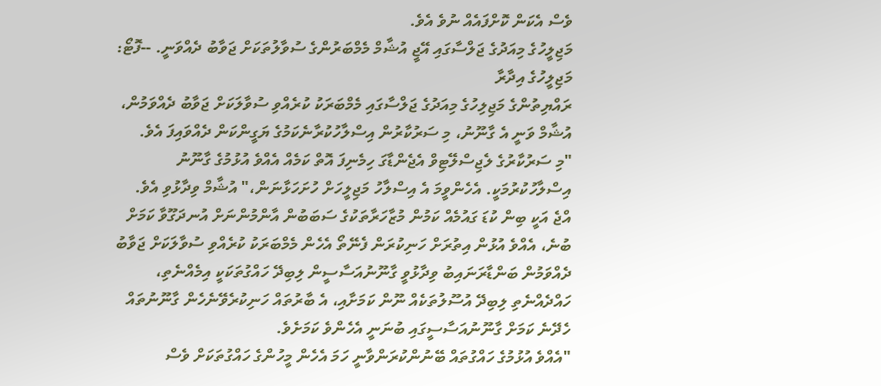ވެސް އެކަން ކޮށްފައެއް ނުވެ އެވެ.
މަޖިލީހުގެ މިއަދުގެ ޖަލްސާގައި އޭޖީ އުޝާމް މެމްބަރުންގެ ސުވާލުތަކަށް ޖަވާބު ދެއްވަނީ. --ފޮޓޯ: މަޖިލީހުގެ އިދާރާ
ރައްޔިތުންގެ މަޖިލިހުގެ މިއަދުގެ ޖަލްސާގައި މެމްބަރަކު ކުރެއްވި ސުވާލަކަށް ޖަވާބު ދެއްވަމުން، އުޝާމް ވަނީ އެ ގާނޫނު، މި ސަރުކާރުން އިސްލާހުކުރާނެކަމުގެ ޔަގީންކަން ދެއްވައިފަ އެވެ.
"މި ސަރުކާރުގެ ލެޖިސްލޭޓިވް އެޖެންޑާގަ ހިމެނިފަ އޮތް ކަމެއް އެއްވެ އުޅުމުގެ ގާނޫނު އިސްލާހުކުރުމަކީ. އެހެންވީމަ އެ އިސްލާހު މަޖިލީހަށް ހުށަހަޅާނަން،" އުޝާމް ވިދާޅުވި އެވެ.
އްޖެ އަކީ ބިން ކުޑަ ގައުމެއް ކަމުން މުޒާހަރާތަކުގެ ސަބަބުން އާންމުންނަށް އުނދަގޫވާ ކަމަށް ބުނެ، އެއްވެ އުޅުން އިތުރަށް ހަނިކުރަން ފެނޭތޯ އެހެން މެމްބަރަކު ކުރެއްވި ސުވާލަކަށް ޖަވާބު ދެއްވަމުން ބަންޑާރަނައިބު ވިދާޅުވީ ގާނޫނުއަސާސީން ލިބިދޭ ހައްގުތަކަކީ އިމެއްނެތި، ހައްދެއްނެތި ލިބިދޭ އުސޫލުތަކެއް ނޫން ކަމަށާއި، އެ ބާރުތައް ހަނިކުރެވޭނެހެން ގާނޫނުތައް ހެދޭނެ ކަމަށް ގާނޫނުއަސާސީގައި ބުނަނީ އެހެންވެ ކަމަށެވެ.
"އެއްވެ އުޅުމުގެ ހައްގުތައް ބޭނުންކުރަންވާނީ ހަމަ އެހެން މީހުންގެ ހައްގުތަކަށް ވެސް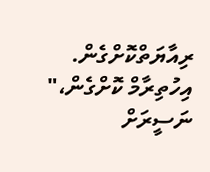ރިއާޔަތްކޮށްގެން. އިހުތިރާމް ކޮށްގެން،" ނަސީރަށް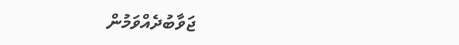ޖަވާބުދެއްވަމުން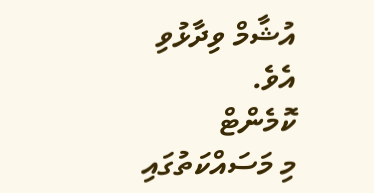އުޝާމް ވިދާޅުވި އެވެ.
ކޮމެންޓް
މި މަސައްކަތުގައި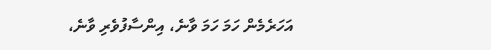އަހަރެމެން ހަމަ ހަމަ ވާނެ، އިންސާފުވެރި ވާނެ،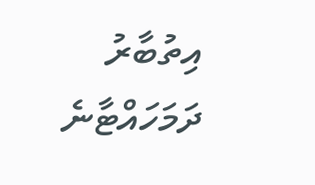އިތުބާރު ދަމަހައްޓާނެ